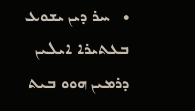•   ܚܪ ܕܝܢ ܝܫܘܥ ܒܥܬܝܪܐ ܐܝܠܝܢ ܕܪܡܝܢ ܗܘܘ ܒܝܬ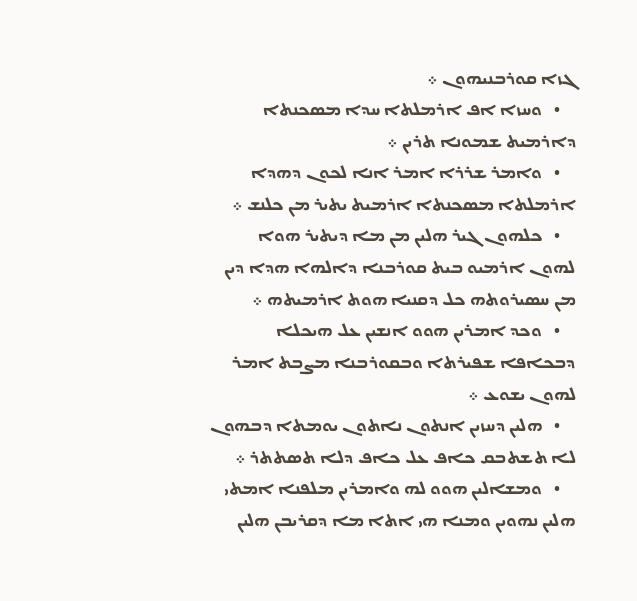ܓܙܐ ܩܘܪܒܢܝܗܘܢ ܀
    •   ܘܚܙܐ ܐܦ ܐܪܡܠܬܐ ܚܕܐ ܡܤܟܢܬܐ ܕܐܪܡܝܬ ܫܡܘܢܐ ܬܪܝܢ ܀
    •   ܘܐܡܪ ܫܪܪܐ ܐܡܪ ܐܢܐ ܠܟܘܢ ܕܗܕܐ ܐܪܡܠܬܐ ܡܤܟܢܬܐ ܐܪܡܝܬ ܝܬܝܪ ܡܢ ܟܠܢܫ ܀
    •   ܟܠܗܘܢ ܓܝܪ ܗܠܝܢ ܡܢ ܡܐ ܕܝܬܝܪ ܗܘܐ ܠܗܘܢ ܐܪܡܝܘ ܒܝܬ ܩܘܪܒܢܐ ܕܐܠܗܐ ܗܕܐ ܕܝܢ ܡܢ ܚܤܝܪܘܬܗ ܟܠ ܕܩܢܝܐ ܗܘܬ ܐܪܡܝܬܗ ܀
    •   ܘܟܕ ܐܡܪܝܢ ܗܘܘ ܐܢܫܝܢ ܥܠ ܗܝܟܠܐ ܕܒܟܐܦܐ ܫܦܝܪܬܐ ܘܒܩܘܪܒܢܐ ܡܨܒܬ ܐܡܪ ܠܗܘܢ ܝܫܘܥ ܀
    •   ܗܠܝܢ ܕܚܙܝܢ ܐܢܬܘܢ ܢܐܬܘܢ ܝܘܡܬܐ ܕܒܗܘܢ ܠܐ ܬܫܬܒܩ ܟܐܦ ܥܠ ܟܐܦ ܕܠܐ ܬܤܬܬܪ ܀
    •   ܘܡܫܐܠܝܢ ܗܘܘ ܠܗ ܘܐܡܪܝܢ ܡܠܦܢܐ ܐܡܬܝ ܗܠܝܢ ܢܗܘܝܢ ܘܡܢܐ ܗܝ ܐܬܐ ܡܐ ܕܩܪܝܒܢ ܗܠܝܢ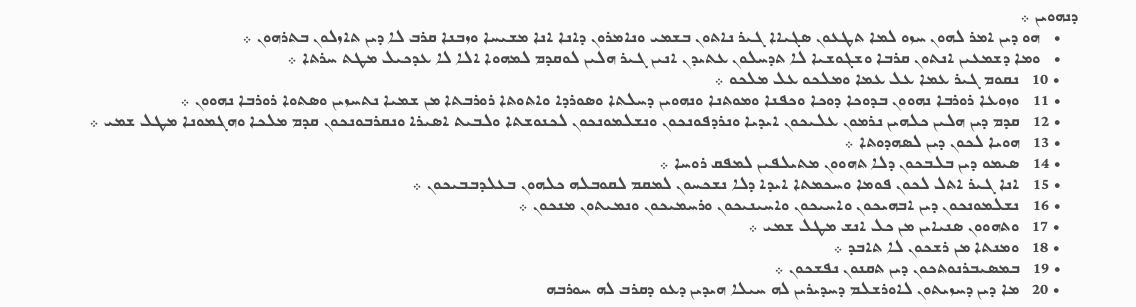ܕܢܗܘܝܢ ܀
    •   ܗܘ ܕܝܢ ܐܡܪ ܠܗܘܢ ܚܙܘ ܠܡܐ ܬܛܥܘܢ ܤܓܝܐܐ ܓܝܪ ܢܐܬܘܢ ܒܫܡܝ ܘܢܐܡܪܘܢ ܕܐܢܐ ܐܢܐ ܡܫܝܚܐ ܘܙܒܢܐ ܩܪܒ ܠܐ ܕܝܢ ܬܐܙܠܘܢ ܒܬܪܗܘܢ ܀
    •   ܘܡܐ ܕܫܡܥܝܢ ܐܢܬܘܢ ܩܪܒܐ ܘܫܓܘܫܝܐ ܠܐ ܬܕܚܠܘܢ ܥܬܝܕܢ ܐܢܝܢ ܓܝܪ ܗܠܝܢ ܠܘܩܕܡ ܠܡܗܘܐ ܐܠܐ ܠܐ ܥܕܟܝܠ ܡܛܬ ܚܪܬܐ ܀
    • 10   ܢܩܘܡ ܓܝܪ ܥܡܐ ܥܠ ܥܡܐ ܘܡܠܟܘ ܥܠ ܡܠܟܘ ܀
    • 11   ܘܙܘܥܐ ܪܘܪܒܐ ܢܗܘܘܢ ܒܕܘܟܐ ܕܘܟܐ ܘܟܦܢܐ ܘܡܘܬܢܐ ܘܢܗܘܝܢ ܕܚܠܬܐ ܘܤܘܪܕܐ ܘܐܬܘܬܐ ܪܘܪܒܬܐ ܡܢ ܫܡܝܐ ܢܬܚܙܝܢ ܘܤܬܘܐ ܪܘܪܒܐ ܢܗܘܘܢ ܀
    • 12   ܩܕܡ ܕܝܢ ܗܠܝܢ ܟܠܗܝܢ ܢܪܡܘܢ ܥܠܝܟܘܢ ܐܝܕܝܐ ܘܢܪܕܦܘܢܟܘܢ ܘܢܫܠܡܘܢܟܘܢ ܠܟܢܘܫܬܐ ܘܠܒܝܬ ܐܤܝܪܐ ܘܢܩܪܒܘܢܟܘܢ ܩܕܡ ܡܠܟܐ ܘܗܓܡܘܢܐ ܡܛܠ ܫܡܝ ܀
    • 13   ܗܘܝܐ ܠܟܘܢ ܕܝܢ ܠܤܗܕܘܬܐ ܀
    • 14   ܤܝܡܘ ܕܝܢ ܒܠܒܟܘܢ ܕܠܐ ܬܗܘܘܢ ܡܬܝܠܦܝܢ ܠܡܦܩ ܪܘܚܐ ܀
    • 15   ܐܢܐ ܓܝܪ ܐܬܠ ܠܟܘܢ ܦܘܡܐ ܘܚܟܡܬܐ ܐܝܕܐ ܕܠܐ ܢܫܟܚܘܢ ܠܡܩܡ ܠܩܘܒܠܗ ܟܠܗܘܢ ܒܥܠܕܒܒܝܟܘܢ ܀
    • 16   ܢܫܠܡܘܢܟܘܢ ܕܝܢ ܐܒܗܝܟܘܢ ܘܐܚܝܟܘܢ ܘܐܚܝܢܝܟܘܢ ܘܪܚܡܝܟܘܢ ܘܢܡܝܬܘܢ ܡܢܟܘܢ ܀
    • 17   ܘܬܗܘܘܢ ܤܢܝܐܝܢ ܡܢ ܟܠ ܐܢܫ ܡܛܠ ܫܡܝ ܀
    • 18   ܘܡܢܬܐ ܡܢ ܪܫܟܘܢ ܠܐ ܬܐܒܕ ܀
    • 19   ܒܡܤܝܒܪܢܘܬܟܘܢ ܕܝܢ ܬܩܢܘܢ ܢܦܫܟܘܢ ܀
    • 20   ܡܐ ܕܝܢ ܕܚܙܝܬܘܢ ܠܐܘܪܫܠܡ ܕܚܕܝܪܝܢ ܠܗ ܚܝܠܐ ܗܝܕܝܢ ܕܥܘ ܕܩܪܒ ܠܗ ܚܘܪܒܗ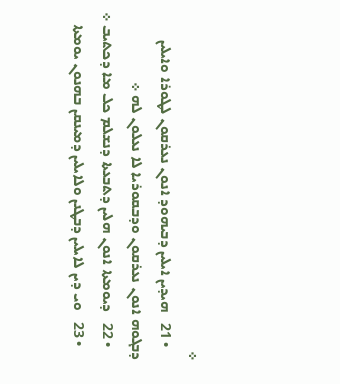܀
    • 21   ܗܝܕܝܢ ܐܝܠܝܢ ܕܒܝܗܘܕ ܐܢܘܢ ܢܥܪܩܘܢ ܠܛܘܪܐ ܘܐܝܠܝܢ ܕܒܓܘܗ ܐܢܘܢ ܢܥܪܩܘܢ ܘܕܒܩܘܪܝܐ ܠܐ ܢܥܠܘܢ ܠܗ ܀
    • 22   ܕܝܘܡܬܐ ܐܢܘܢ ܗܠܝܢ ܕܬܒܥܬܐ ܕܢܫܠܡ ܟܠ ܡܐ ܕܟܬܝܒ ܀
    • 23   ܘܝ ܕܝܢ ܠܐܝܠܝܢ ܕܒܛܢܢ ܘܠܐܝܠܝܢ ܕܡܝܢܩܢ ܒܗܢܘܢ ܝܘܡܬܐ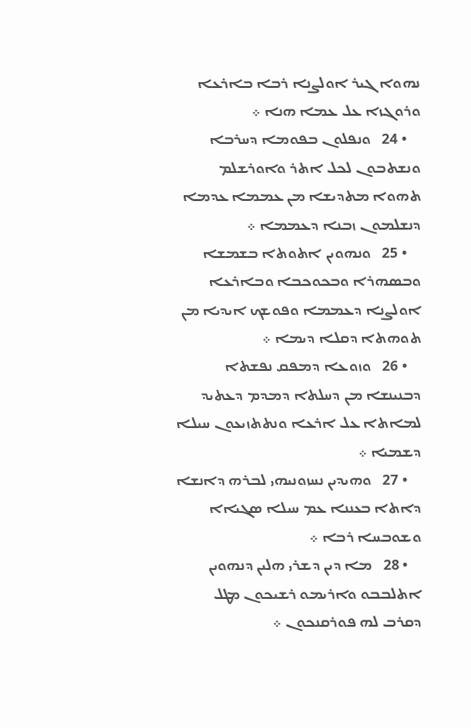ܢܗܘܐ ܓܝܪ ܐܘܠܨܢܐ ܪܒܐ ܒܐܪܥܐ ܘܪܘܓܙܐ ܥܠ ܥܡܐ ܗܢܐ ܀
    • 24   ܘܢܦܠܘܢ ܒܦܘܡܐ ܕܚܪܒܐ ܘܢܫܬܒܘܢ ܠܟܠ ܐܬܪ ܘܐܘܪܫܠܡ ܬܗܘܐ ܡܬܕܝܫܐ ܡܢ ܥܡܡܐ ܥܕܡܐ ܕܢܫܠܡܘܢ ܙܒܢܐ ܕܥܡܡܐ ܀
    • 25   ܘܢܗܘܝܢ ܐܬܘܬܐ ܒܫܡܫܐ ܘܒܤܗܪܐ ܘܒܟܘܟܒܐ ܘܒܐܪܥܐ ܐܘܠܨܢܐ ܕܥܡܡܐ ܘܦܘܫܟ ܐܝܕܝܐ ܡܢ ܬܘܗܬܐ ܕܩܠܐ ܕܝܡܐ ܀
    • 26   ܘܙܘܥܐ ܕܡܦܩ ܢܦܫܬܐ ܕܒܢܝܢܫܐ ܡܢ ܕܚܠܬܐ ܕܡܕܡ ܕܥܬܝܕ ܠܡܐܬܐ ܥܠ ܐܪܥܐ ܘܢܬܬܙܝܥܘܢ ܚܝܠܐ ܕܫܡܝܐ ܀
    • 27   ܘܗܝܕܝܢ ܢܚܙܘܢܝܗܝ ܠܒܪܗ ܕܐܢܫܐ ܕܐܬܐ ܒܥܢܢܐ ܥܡ ܚܝܠܐ ܤܓܝܐܐ ܘܫܘܒܚܐ ܪܒܐ ܀
    • 28   ܡܐ ܕܝܢ ܕܫܪܝ ܗܠܝܢ ܕܢܗܘܝܢ ܐܬܠܒܒܘ ܘܐܪܝܡܘ ܪܫܝܟܘܢ ܡܛܠ ܕܩܪܒ ܠܗ ܦܘܪܩܢܟܘܢ ܀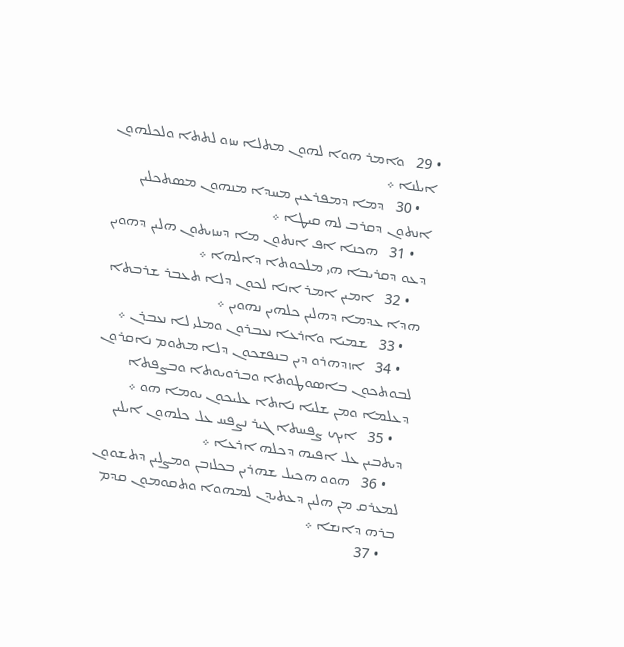• 29   ܘܐܡܪ ܗܘܐ ܠܗܘܢ ܡܬܠܐ ܚܙܘ ܠܬܬܐ ܘܠܟܠܗܘܢ ܐܝܠܢܐ ܀
    • 30   ܕܡܐ ܕܡܦܪܥܝܢ ܡܚܕܐ ܡܢܗܘܢ ܡܤܬܟܠܝܢ ܐܢܬܘܢ ܕܩܪܒ ܠܗ ܩܝܛܐ ܀
    • 31   ܗܟܢܐ ܐܦ ܐܢܬܘܢ ܡܐ ܕܚܙܝܬܘܢ ܗܠܝܢ ܕܗܘܝܢ ܕܥܘ ܕܩܪܝܒܐ ܗܝ ܡܠܟܘܬܐ ܕܐܠܗܐ ܀
    • 32   ܐܡܝܢ ܐܡܪ ܐܢܐ ܠܟܘܢ ܕܠܐ ܬܥܒܪ ܫܪܒܬܐ ܗܕܐ ܥܕܡܐ ܕܗܠܝܢ ܟܠܗܝܢ ܢܗܘܝܢ ܀
    • 33   ܫܡܝܐ ܘܐܪܥܐ ܢܥܒܪܘܢ ܘܡܠܝ ܠܐ ܢܥܒܪܢ ܀
    • 34   ܐܙܕܗܪܘ ܕܝܢ ܒܢܦܫܟܘܢ ܕܠܐ ܡܬܘܡ ܢܐܩܪܘܢ ܠܒܘܬܟܘܢ ܒܐܤܘܛܘܬܐ ܘܒܪܘܝܘܬܐ ܘܒܨܦܬܐ ܕܥܠܡܐ ܘܡܢ ܫܠܝܐ ܢܐܬܐ ܥܠܝܟܘܢ ܝܘܡܐ ܗܘ ܀
    • 35   ܐܝܟ ܨܦܚܬܐ ܓܝܪ ܢܨܦܚ ܥܠ ܟܠܗܘܢ ܐܝܠܝܢ ܕܝܬܒܝܢ ܥܠ ܐܦܝܗ ܕܟܠܗ ܐܪܥܐ ܀
    • 36   ܗܘܘ ܗܟܝܠ ܫܗܪܝܢ ܒܟܠܙܒܢ ܘܡܨܠܝܢ ܕܬܫܘܘܢ ܠܡܥܪܩ ܡܢ ܗܠܝܢ ܕܥܬܝܕܢ ܠܡܗܘܐ ܘܬܩܘܡܘܢ ܩܕܡ ܒܪܗ ܕܐܢܫܐ ܀
    • 37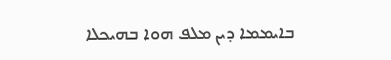ܒܐܝܡܡܐ ܕܝܢ ܡܠܦ ܗܘܐ ܒܗܝܟܠܐ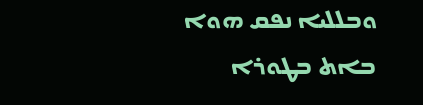ܘܒܠܠܝܐ ܢܦܩ ܗܘܐ ܒܐܬ ܒܛܘܪܐ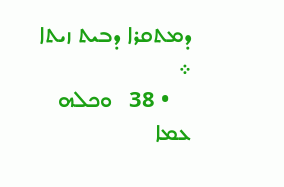ܕܡܬܩܪܐ ܕܒܝܬ ܙܝܬܐ ܀
    • 38   ܘܟܠܗ ܥܡܐ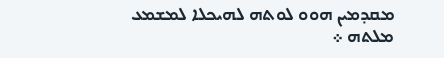ܡܩܕܡܝܢ ܗܘܘ ܠܘܬܗ ܠܗܝܟܠܐ ܠܡܫܡܥ ܡܠܬܗ ܀